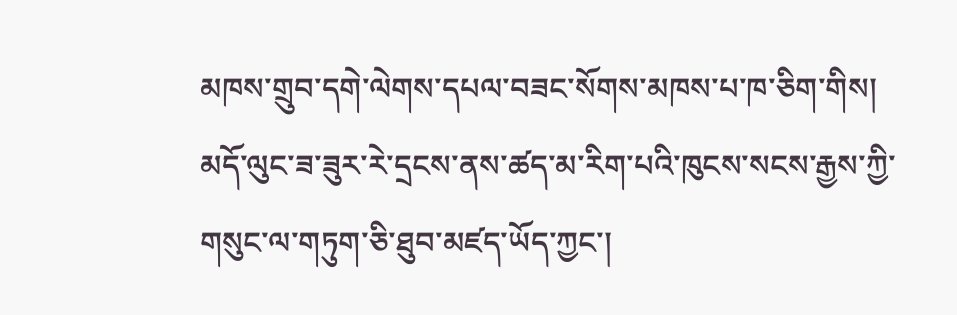མཁས་གྲུབ་དགེ་ལེགས་དཔལ་བཟང་སོགས་མཁས་པ་ཁ་ཅིག་གིས། མདོ་ལུང་ཟ་ཟུར་རེ་དྲངས་ནས་ཚད་མ་རིག་པའི་ཁུངས་སངས་རྒྱས་ཀྱི་གསུང་ལ་གཏུག་ཅི་ཐུབ་མཛད་ཡོད་ཀྱང་།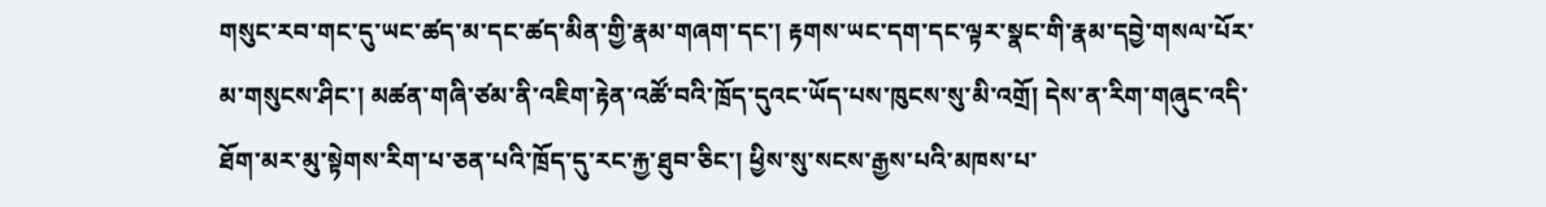གསུང་རབ་གང་དུ་ཡང་ཚད་མ་དང་ཚད་མིན་གྱི་རྣམ་གཞག་དང་། རྟགས་ཡང་དག་དང་ལྟར་སྣང་གི་རྣམ་དབྱེ་གསལ་པོར་མ་གསུངས་ཤིང་། མཚན་གཞི་ཙམ་ནི་འཇིག་རྟེན་འཚོ་བའི་ཁྲོད་དུའང་ཡོད་པས་ཁུངས་སུ་མི་འགྲོ། དེས་ན་རིག་གཞུང་འདི་ཐོག་མར་མུ་སྟེགས་རིག་པ་ཅན་པའི་ཁྲོད་དུ་རང་རྐྱ་ཐུབ་ཅིང་། ཕྱིས་སུ་སངས་རྒྱས་པའི་མཁས་པ་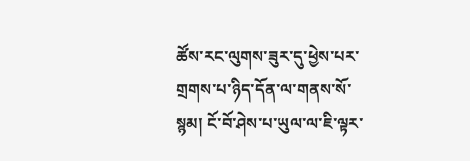ཚོས་རང་ལུགས་ཟུར་དུ་ཕྱེས་པར་གྲགས་པ་ཉིད་དོན་ལ་གནས་སོ་སྙམ། ངོ་བོ་ཤེས་པ་ཡུལ་ལ་ཇི་ལྟར་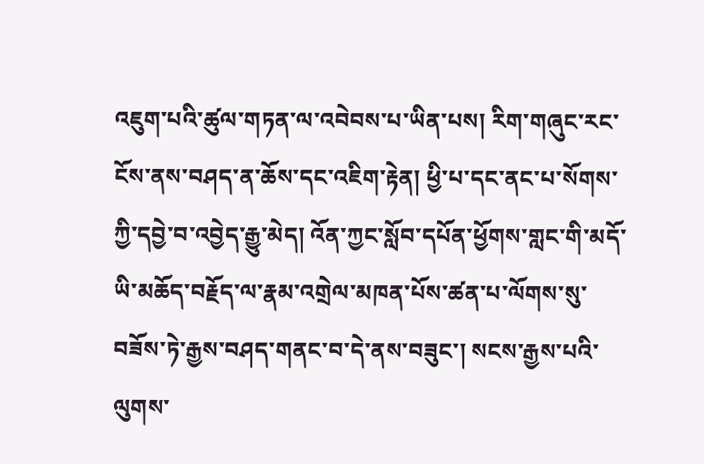འཇུག་པའི་ཚུལ་གཏན་ལ་འབེབས་པ་ཡིན་པས། རིག་གཞུང་རང་ངོས་ནས་བཤད་ན་ཆོས་དང་འཇིག་རྟེན། ཕྱི་པ་དང་ནང་པ་སོགས་ཀྱི་དབྱེ་བ་འབྱེད་རྒྱུ་མེད། འོན་ཀྱང་སློབ་དཔོན་ཕྱོགས་གླང་གི་མདོ་ཡི་མཆོད་བརྗོད་ལ་རྣམ་འགྲེལ་མཁན་པོས་ཚན་པ་ལོགས་སུ་བཟོས་ཏེ་རྒྱས་བཤད་གནང་བ་དེ་ནས་བཟུང་། སངས་རྒྱས་པའི་ལུགས་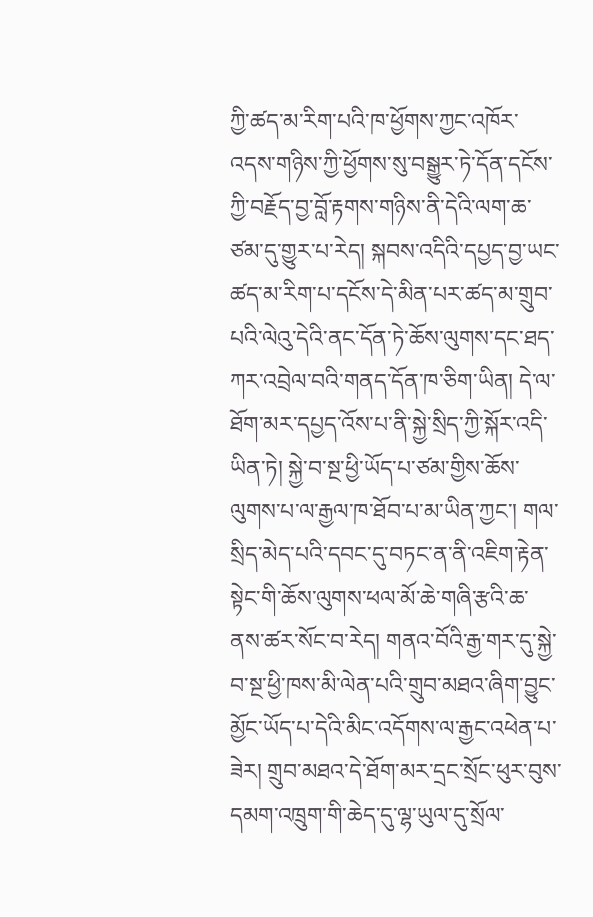ཀྱི་ཚད་མ་རིག་པའི་ཁ་ཕྱོགས་ཀྱང་འཁོར་འདས་གཉིས་ཀྱི་ཕྱོགས་སུ་བསྒྱུར་ཏེ་དོན་དངོས་ཀྱི་བརྗོད་བྱ་བློ་རྟགས་གཉིས་ནི་དེའི་ལག་ཆ་ཙམ་དུ་གྱུར་པ་རེད། སྐབས་འདིའི་དཔྱད་བྱ་ཡང་ཚད་མ་རིག་པ་དངོས་དེ་མིན་པར་ཚད་མ་གྲུབ་པའི་ལེའུ་དེའི་ནང་དོན་ཏེ་ཆོས་ལུགས་དང་ཐད་ཀར་འབྲེལ་བའི་གནད་དོན་ཁ་ཅིག་ཡིན། དེ་ལ་ཐོག་མར་དཔྱད་འོས་པ་ནི་སྐྱེ་སྲིད་ཀྱི་སྐོར་འདི་ཡིན་ཏེ། སྐྱེ་བ་སྔ་ཕྱི་ཡོད་པ་ཙམ་གྱིས་ཆོས་ལུགས་པ་ལ་རྒྱལ་ཁ་ཐོབ་པ་མ་ཡིན་ཀྱང་། གལ་སྲིད་མེད་པའི་དབང་དུ་བཏང་ན་ནི་འཇིག་རྟེན་སྟེང་གི་ཆོས་ལུགས་ཕལ་མོ་ཆེ་གཞི་རྩའི་ཆ་ནས་ཚར་སོང་བ་རེད། གནའ་བོའི་རྒྱ་གར་དུ་སྐྱེ་བ་སྔ་ཕྱི་ཁས་མི་ལེན་པའི་གྲུབ་མཐའ་ཞིག་བྱུང་མྱོང་ཡོད་པ་དེའི་མིང་འདོགས་ལ་རྒྱང་འཕེན་པ་ཟེར། གྲུབ་མཐའ་དེ་ཐོག་མར་དྲང་སྲོང་ཕུར་བུས་དམག་འཁྲུག་གི་ཆེད་དུ་ལྷ་ཡུལ་དུ་སྲོལ་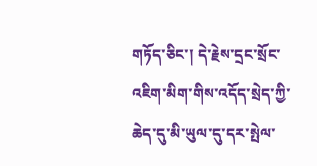གཏོད་ཅིང་། དེ་རྗེས་དྲང་སྲོང་འཇིག་མིག་གིས་འདོད་སྲེད་ཀྱི་ཆེད་དུ་མི་ཡུལ་དུ་དར་སྤེལ་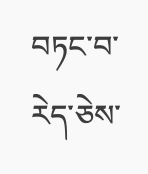བཏང་བ་རེད་ཅེས་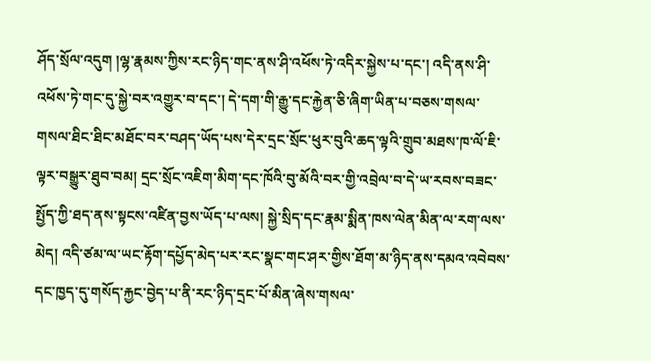ཤོད་སྲོལ་འདུག །ལྷ་རྣམས་ཀྱིས་རང་ཉིད་གང་ནས་ཤི་འཕོས་ཏེ་འདིར་སྐྱེས་པ་དང་། འདི་ནས་ཤི་འཕོས་ཏེ་གང་དུ་སྐྱེ་བར་འགྱུར་བ་དང་། དེ་དག་གི་རྒྱུ་དང་རྐྱེན་ཅི་ཞིག་ཡིན་པ་བཅས་གསལ་གསལ་ཐིང་ཐིང་མཐོང་བར་བཤད་ཡོད་པས་དེར་དྲང་སྲོང་ཕུར་བུའི་ཆད་ལྟའི་གྲུབ་མཐས་ཁ་ལོ་ཇི་ལྟར་བསྒྱུར་ཐུབ་བམ། དྲང་སྲོང་འཇིག་མིག་དང་ཁོའི་བུ་མོའི་བར་གྱི་འབྲེལ་བ་དེ་ཡ་རབས་བཟང་སྤྱོད་ཀྱི་ཐད་ནས་སྟངས་འཛིན་བྱས་ཡོད་པ་ལས། སྐྱེ་སྲིད་དང་རྣམ་སྨིན་ཁས་ལེན་མིན་ལ་རག་ལས་མེད། འདི་ཙམ་ལ་ཡང་རྟོག་དཔྱོད་མེད་པར་རང་སྣང་གང་ཤར་གྱིས་ཐོག་མ་ཉིད་ནས་དམའ་འབེབས་དང་ཁྱད་དུ་གསོད་རྐྱང་བྱེད་པ་ནི་རང་ཉིད་དྲང་པོ་མིན་ཞེས་གསལ་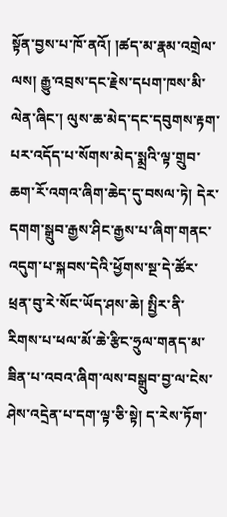སྟོན་བྱས་པ་ཁོ་ནའོ། །ཚད་མ་རྣམ་འགྲེལ་ལས། རྒྱུ་འབྲས་དང་རྗེས་དཔག་ཁས་མི་ལེན་ཞིང་། ལུས་ཆ་མེད་དང་དབུགས་རྟག་པར་འདོད་པ་སོགས་མེད་སྨྲའི་ལྟ་གྲུབ་ཆག་རོ་འགའ་ཞིག་ཆེད་དུ་བསལ་ཏེ། དེར་དགག་སྒྲུབ་རྒྱས་ཤིང་རྒྱས་པ་ཞིག་གནང་འདུག་པ་སྐབས་དེའི་ཕྱོགས་སྔ་དེ་ཚོར་ཕྲན་བུ་རེ་སོང་ཡོད་ཤས་ཆེ། སྤྱིར་ནི་རིགས་པ་ཕལ་མོ་ཆེ་རྩིང་ཧྲུལ་གནད་མ་ཟིན་པ་འབའ་ཞིག་ལས་བསྒྲུབ་བྱ་ལ་ངེས་ཤེས་འདྲེན་པ་དག་ལྟ་ཅི་སྟེ། ད་རེས་ཏོག་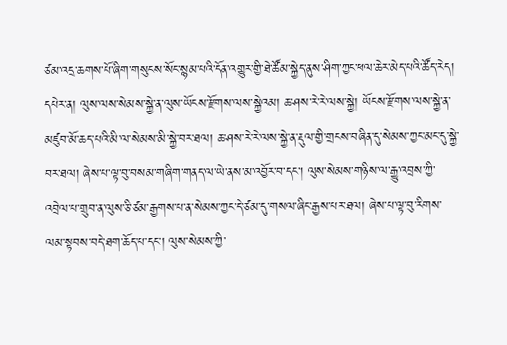ཙམ་འདྲ་ཆགས་པོ་ཞིག་གསུངས་སོང་སྙམ་པའི་དོན་འགྱུར་གྱི་ཐེ་ཚོམ་སྐྱེད་ནུས་ཤིག་ཀྱང་ཕལ་ཆེར་མེད་པའི་ཚོད་རེད། དཔེར་ན། ལུས་ལས་སེམས་སྐྱེ་ན་ལུས་ཡོངས་རྫོགས་ལས་སྐྱེའམ། ཆ་ཤས་རེ་རེ་ལས་སྐྱེ། ཡོངས་རྫོགས་ལས་སྐྱེ་ན་མཛུབ་མོ་ཆད་པའི་མི་ལ་སེམས་མི་སྐྱེ་བར་ཐལ། ཆ་ཤས་རེ་རེ་ལས་སྐྱེ་ན་རྡུལ་གྱི་གྲངས་བཞིན་དུ་སེམས་ཀྱང་མང་དུ་སྐྱེ་བར་ཐལ། ཞེས་པ་ལྟ་བུ་བསམ་གཞིག་གནད་ལ་ཡེ་ནས་མ་འབྱོར་བ་དང་། ལུས་སེམས་གཉིས་ལ་རྒྱུ་འབྲས་ཀྱི་འབྲེལ་པ་གྲུབ་ན་ལུས་ཅི་ཙམ་རྒྱགས་པ་ན་སེམས་ཀྱང་དེ་ཙམ་དུ་གསལ་ཞིང་རྒྱས་པར་ཐལ། ཞེས་པ་ལྟ་བུ་རིགས་ལམ་སྟབས་བདེ་ཐག་ཆོད་པ་དང་། ལུས་སེམས་ཀྱི་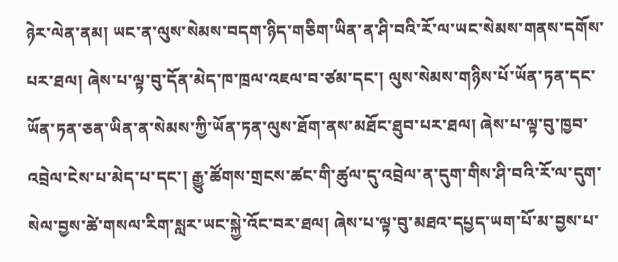ཉེར་ལེན་ནམ། ཡང་ན་ལུས་སེམས་བདག་ཉིད་གཅིག་ཡིན་ན་ཤི་བའི་རོ་ལ་ཡང་སེམས་གནས་དགོས་པར་ཐལ། ཞེས་པ་ལྟ་བུ་དོན་མེད་ཁ་ཁྲལ་འཇལ་བ་ཙམ་དང་། ལུས་སེམས་གཉིས་པོ་ཡོན་ཏན་དང་ཡོན་ཏན་ཅན་ཡིན་ན་སེམས་ཀྱི་ཡོན་ཏན་ལུས་ཐོག་ནས་མཐོང་ཐུབ་པར་ཐལ། ཞེས་པ་ལྟ་བུ་ཁྱབ་འབྲེལ་ངེས་པ་མེད་པ་དང་། རྒྱུ་ཚོགས་གྲངས་ཚང་གི་ཚུལ་དུ་འབྲེལ་ན་དུག་གིས་ཤི་བའི་རོ་ལ་དུག་སེལ་བྱས་ཚེ་གསལ་རིག་སླར་ཡང་སྐྱེ་འོང་བར་ཐལ། ཞེས་པ་ལྟ་བུ་མཐའ་དཔྱད་ཡག་པོ་མ་བྱས་པ་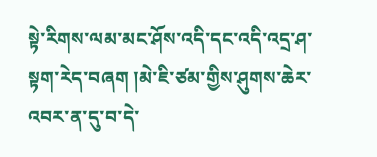སྟེ་རིགས་ལམ་མང་ཤོས་འདི་དང་འདི་འདྲ་ཤ་སྟག་རེད་བཞག །མེ་ཇི་ཙམ་གྱིས་ཤུགས་ཆེར་འབར་ན་དུ་བ་དེ་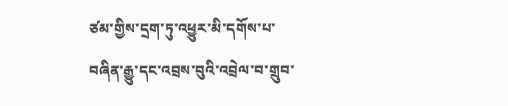ཙམ་གྱིས་དྲག་ཏུ་འཕྱུར་མི་དགོས་པ་བཞིན་རྒྱུ་དང་འབྲས་བུའི་འབྲེལ་བ་གྲུབ་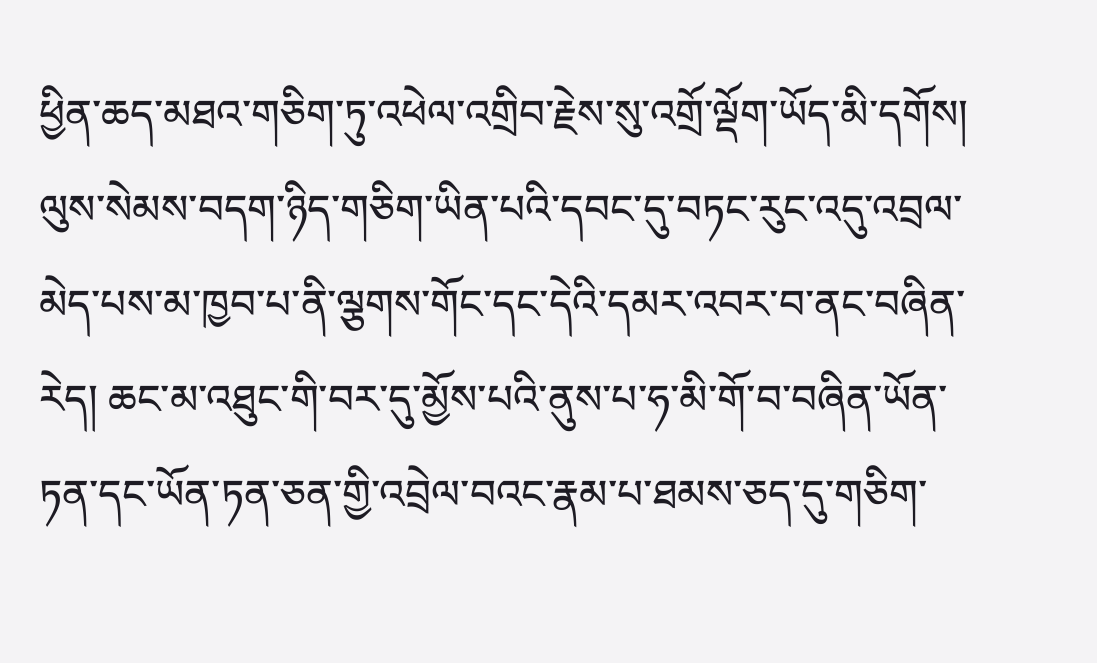ཕྱིན་ཆད་མཐའ་གཅིག་ཏུ་འཕེལ་འགྲིབ་རྗེས་སུ་འགྲོ་ལྡོག་ཡོད་མི་དགོས། ལུས་སེམས་བདག་ཉིད་གཅིག་ཡིན་པའི་དབང་དུ་བཏང་རུང་འདུ་འབྲལ་མེད་པས་མ་ཁྱབ་པ་ནི་ལྕགས་གོང་དང་དེའི་དམར་འབར་བ་ནང་བཞིན་རེད། ཆང་མ་འཐུང་གི་བར་དུ་མྱོས་པའི་ནུས་པ་ཧ་མི་གོ་བ་བཞིན་ཡོན་ཏན་དང་ཡོན་ཏན་ཅན་གྱི་འབྲེལ་བའང་རྣམ་པ་ཐམས་ཅད་དུ་གཅིག་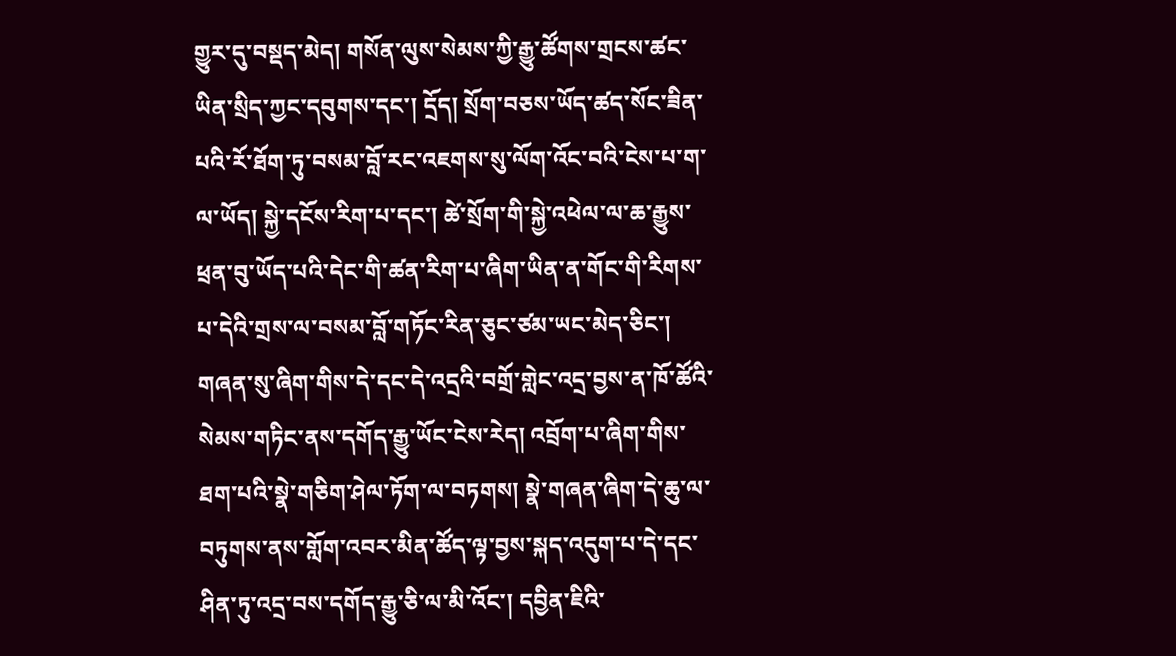གྱུར་དུ་བསྡད་མེད། གསོན་ལུས་སེམས་ཀྱི་རྒྱུ་ཚོགས་གྲངས་ཚང་ཡིན་སྲིད་ཀྱང་དབུགས་དང་། དྲོད། སྲོག་བཅས་ཡོད་ཚད་སོང་ཟིན་པའི་རོ་ཐོག་ཏུ་བསམ་བློ་རང་འཇགས་སུ་ལོག་འོང་བའི་ངེས་པ་ག་ལ་ཡོད། སྐྱེ་དངོས་རིག་པ་དང་། ཚེ་སྲོག་གི་སྐྱེ་འཕེལ་ལ་ཆ་རྒྱུས་ཕྲན་བུ་ཡོད་པའི་དེང་གི་ཚན་རིག་པ་ཞིག་ཡིན་ན་གོང་གི་རིགས་པ་དེའི་གྲས་ལ་བསམ་བློ་གཏོང་རིན་ཅུང་ཙམ་ཡང་མེད་ཅིང་། གཞན་སུ་ཞིག་གིས་དེ་དང་དེ་འདྲའི་བགྲོ་གླེང་འདྲ་བྱས་ན་ཁོ་ཚོའི་སེམས་གཏིང་ནས་དགོད་རྒྱུ་ཡོང་ངེས་རེད། འབྲོག་པ་ཞིག་གིས་ཐག་པའི་སྣེ་གཅིག་ཤེལ་ཏོག་ལ་བཏགས། སྣེ་གཞན་ཞིག་དེ་ཆུ་ལ་བཏུགས་ནས་གློག་འབར་མིན་ཚོད་ལྟ་བྱས་སྐད་འདུག་པ་དེ་དང་ཤིན་ཏུ་འདྲ་བས་དགོད་རྒྱུ་ཅི་ལ་མི་འོང་། དབྱིན་ཇིའི་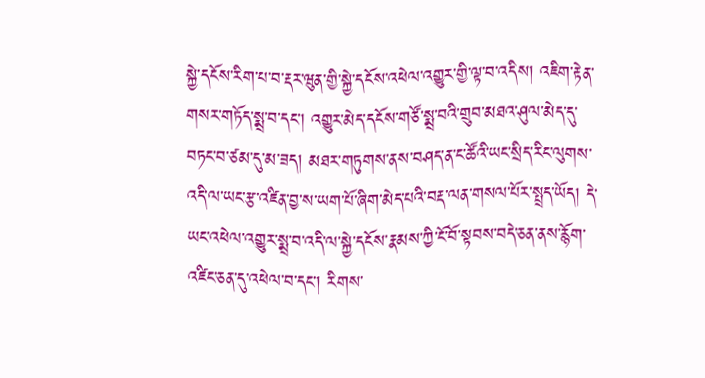སྐྱེ་དངོས་རིག་པ་བ་རྡར་ཝུན་གྱི་སྐྱེ་དངོས་འཕེལ་འགྱུར་གྱི་ལྟ་བ་འདིས། འཇིག་རྟེན་གསར་གཏོད་སྨྲ་བ་དང་། འགྱུར་མེད་དངོས་གཙོ་སྨྲ་བའི་གྲུབ་མཐའ་ཤུལ་མེད་དུ་བཏང་བ་ཙམ་དུ་མ་ཟད། མཐར་གཏུགས་ནས་བཤད་ན་ང་ཚོའི་ཡང་སྲིད་རིང་ལུགས་འདི་ལ་ཡང་རྩ་འཛིན་བྱ་ས་ཡག་པོ་ཞིག་མེད་པའི་བརྡ་ལན་གསལ་པོར་སྤྲད་ཡོད། དེ་ཡང་འཕེལ་འགྱུར་སྨྲ་བ་འདི་ལ་སྐྱེ་དངོས་རྣམས་ཀྱི་ངོ་བོ་སྟབས་བདེ་ཅན་ནས་རྙོག་འཛིང་ཅན་དུ་འཕེལ་བ་དང་། རིགས་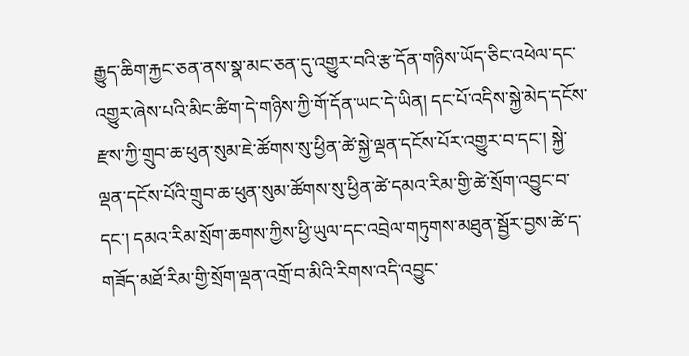རྒྱུད་ཆིག་རྐྱང་ཅན་ནས་སྣ་མང་ཅན་དུ་འགྱུར་བའི་རྩ་དོན་གཉིས་ཡོད་ཅིང་འཕེལ་དང་འགྱུར་ཞེས་པའི་མིང་ཚིག་དེ་གཉིས་ཀྱི་གོ་དོན་ཡང་དེ་ཡིན། དང་པོ་འདིས་སྐྱེ་མེད་དངོས་རྫས་ཀྱི་གྲུབ་ཆ་ཕུན་སུམ་ཇེ་ཚོགས་སུ་ཕྱིན་ཚེ་སྐྱེ་ལྡན་དངོས་པོར་འགྱུར་བ་དང་། སྐྱེ་ལྡན་དངོས་པོའི་གྲུབ་ཆ་ཕུན་སུམ་ཚོགས་སུ་ཕྱིན་ཚེ་དམའ་རིམ་གྱི་ཚེ་སྲོག་འབྱུང་བ་དང་། དམའ་རིམ་སྲོག་ཆགས་ཀྱིས་ཕྱི་ཡུལ་དང་འབྲེལ་གཏུགས་མཐུན་སྦྱོར་བྱས་ཚེ་ད་གཟོད་མཐོ་རིམ་གྱི་སྲོག་ལྡན་འགྲོ་བ་མིའི་རིགས་འདི་འབྱུང་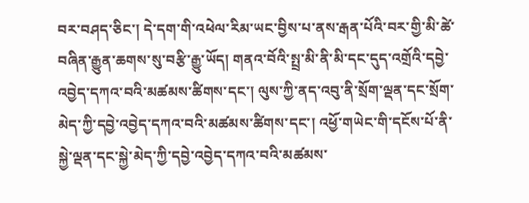བར་བཤད་ཅིང་། དེ་དག་གི་འཕེལ་རིམ་ཡང་བྱིས་པ་ནས་རྒན་པོའི་བར་གྱི་མི་ཚེ་བཞིན་རྒྱུན་ཆགས་སུ་བརྩི་རྒྱུ་ཡོད། གནའ་བོའི་སྤྲ་མི་ནི་མི་དང་དུད་འགྲོའི་དབྱེ་འབྱེད་དཀའ་བའི་མཚམས་ཚིགས་དང་། ལུས་ཀྱི་ནད་འབུ་ནི་སྲོག་ལྡན་དང་སྲོག་མེད་ཀྱི་དབྱེ་འབྱེད་དཀའ་བའི་མཚམས་ཚིགས་དང་། འཕྱོ་གཡེང་གི་དངོས་པོ་ནི་སྐྱེ་ལྡན་དང་སྐྱེ་མེད་ཀྱི་དབྱེ་འབྱེད་དཀའ་བའི་མཚམས་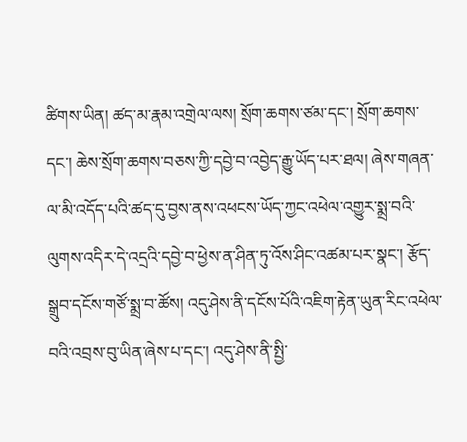ཚིགས་ཡིན། ཚད་མ་རྣམ་འགྲེལ་ལས། སྲོག་ཆགས་ཙམ་དང་། སྲོག་ཆགས་དང་། ཆེས་སྲོག་ཆགས་བཅས་ཀྱི་དབྱེ་བ་འབྱེད་རྒྱུ་ཡོད་པར་ཐལ། ཞེས་གཞན་ལ་མི་འདོད་པའི་ཚད་དུ་བྱས་ནས་འཕངས་ཡོད་ཀྱང་འཕེལ་འགྱུར་སྨྲ་བའི་ལུགས་འདིར་དེ་འདྲའི་དབྱེ་བ་ཕྱེས་ན་ཤིན་ཏུ་འོས་ཤིང་འཚམ་པར་སྣང་། རྩོད་སྒྲུབ་དངོས་གཙོ་སྨྲ་བ་ཚོས། འདུ་ཤེས་ནི་དངོས་པོའི་འཇིག་རྟེན་ཡུན་རིང་འཕེལ་བའི་འབྲས་བུ་ཡིན་ཞེས་པ་དང་། འདུ་ཤེས་ནི་སྤྱི་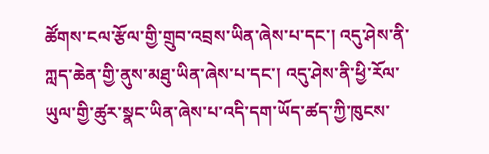ཚོགས་ངལ་རྩོལ་གྱི་གྲུབ་འབྲས་ཡིན་ཞེས་པ་དང་། འདུ་ཤེས་ནི་ཀླད་ཆེན་གྱི་ནུས་མཐུ་ཡིན་ཞེས་པ་དང་། འདུ་ཤེས་ནི་ཕྱི་རོལ་ཡུལ་གྱི་ཚུར་སྣང་ཡིན་ཞེས་པ་འདི་དག་ཡོད་ཚད་ཀྱི་ཁུངས་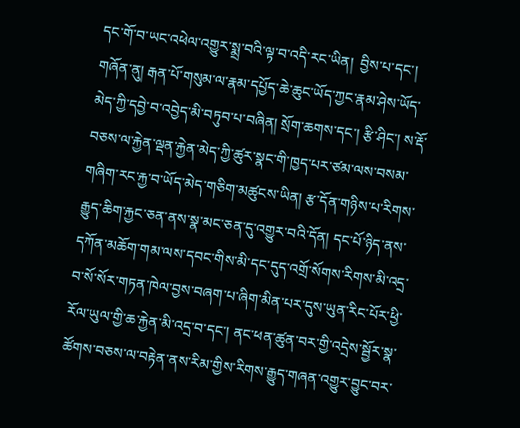དང་གོ་བ་ཡང་འཕེལ་འགྱུར་སྨྲ་བའི་ལྟ་བ་འདི་རང་ཡིན།  བྱིས་པ་དང་། གཞོན་ནུ། རྒན་པོ་གསུམ་ལ་རྣམ་དཔྱོད་ཆེ་ཆུང་ཡོད་ཀྱང་རྣམ་ཤེས་ཡོད་མེད་ཀྱི་དབྱེ་བ་འབྱེད་མི་བཏུབ་པ་བཞིན། སྲོག་ཆགས་དང་། རྩི་ཤིང་། ས་རྡོ་བཅས་ལ་རྐྱེན་ལྡན་རྐྱེན་མེད་ཀྱི་ཚུར་སྣང་གི་ཁྱད་པར་ཙམ་ལས་བསམ་གཞིག་རང་རྐྱ་བ་ཡོད་མེད་གཅིག་མཚུངས་ཡིན། རྩ་དོན་གཉིས་པ་རིགས་རྒྱུད་ཆིག་རྐྱང་ཅན་ནས་སྣ་མང་ཅན་དུ་འགྱུར་བའི་དོན། དང་པོ་ཉིད་ནས་དཀོན་མཆོག་གམ་ལས་དབང་གིས་མི་དང་དུད་འགྲོ་སོགས་རིགས་མི་འདྲ་བ་སོ་སོར་གཏན་ཁེལ་བྱས་བཞག་པ་ཞིག་མིན་པར་དུས་ཡུན་རིང་པོར་ཕྱི་རོལ་ཡུལ་གྱི་ཆ་རྐྱེན་མི་འདྲ་བ་དང་། ནང་ཕན་ཚུན་བར་གྱི་འདྲེས་སྦྱོར་སྣ་ཚོགས་བཅས་ལ་བརྟེན་ནས་རིམ་གྱིས་རིགས་རྒྱུད་གཞན་འགྱུར་བྱུང་བར་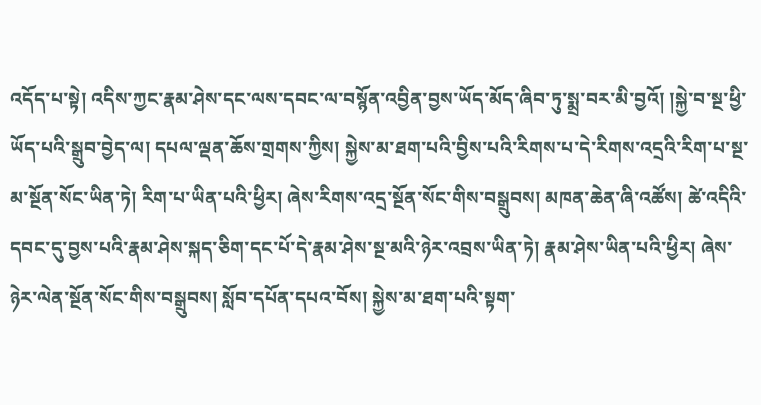འདོད་པ་སྟེ། འདིས་ཀྱང་རྣམ་ཤེས་དང་ལས་དབང་ལ་བསྙོན་འབྱིན་བྱས་ཡོད་མོད་ཞིབ་ཏུ་སྨྲ་བར་མི་བྱའོ། །སྐྱེ་བ་སྔ་ཕྱི་ཡོད་པའི་སྒྲུབ་བྱེད་ལ། དཔལ་ལྡན་ཆོས་གྲགས་ཀྱིས། སྐྱེས་མ་ཐག་པའི་བྱིས་པའི་རིགས་པ་དེ་རིགས་འདྲའི་རིག་པ་སྔ་མ་སྔོན་སོང་ཡིན་ཏེ། རིག་པ་ཡིན་པའི་ཕྱིར། ཞེས་རིགས་འདྲ་སྔོན་སོང་གིས་བསྒྲུབས། མཁན་ཆེན་ཞི་འཚོས། ཚེ་འདིའི་དབང་དུ་བྱས་པའི་རྣམ་ཤེས་སྐད་ཅིག་དང་པོ་དེ་རྣམ་ཤེས་སྔ་མའི་ཉེར་འབྲས་ཡིན་ཏེ། རྣམ་ཤེས་ཡིན་པའི་ཕྱིར། ཞེས་ཉེར་ལེན་སྔོན་སོང་གིས་བསྒྲུབས། སློབ་དཔོན་དཔའ་བོས། སྐྱེས་མ་ཐག་པའི་སྟག་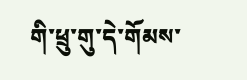གི་ཕྲུ་གུ་དེ་གོམས་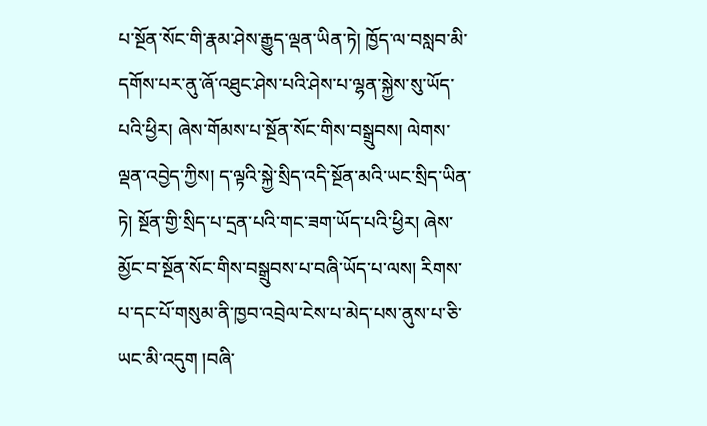པ་སྔོན་སོང་གི་རྣམ་ཤེས་རྒྱུད་ལྡན་ཡིན་ཏེ། ཁྱོད་ལ་བསླབ་མི་དགོས་པར་ནུ་ཞོ་འཐུང་ཤེས་པའི་ཤེས་པ་ལྷན་སྐྱེས་སུ་ཡོད་པའི་ཕྱིར། ཞེས་གོམས་པ་སྔོན་སོང་གིས་བསྒྲུབས། ལེགས་ལྡན་འབྱེད་ཀྱིས། ད་ལྟའི་སྐྱེ་སྲིད་འདི་སྔོན་མའི་ཡང་སྲིད་ཡིན་ཏེ། སྔོན་གྱི་སྲིད་པ་དྲན་པའི་གང་ཟག་ཡོད་པའི་ཕྱིར། ཞེས་མྱོང་བ་སྔོན་སོང་གིས་བསྒྲུབས་པ་བཞི་ཡོད་པ་ལས། རིགས་པ་དང་པོ་གསུམ་ནི་ཁྱབ་འབྲེལ་ངེས་པ་མེད་པས་ནུས་པ་ཅི་ཡང་མི་འདུག །བཞི་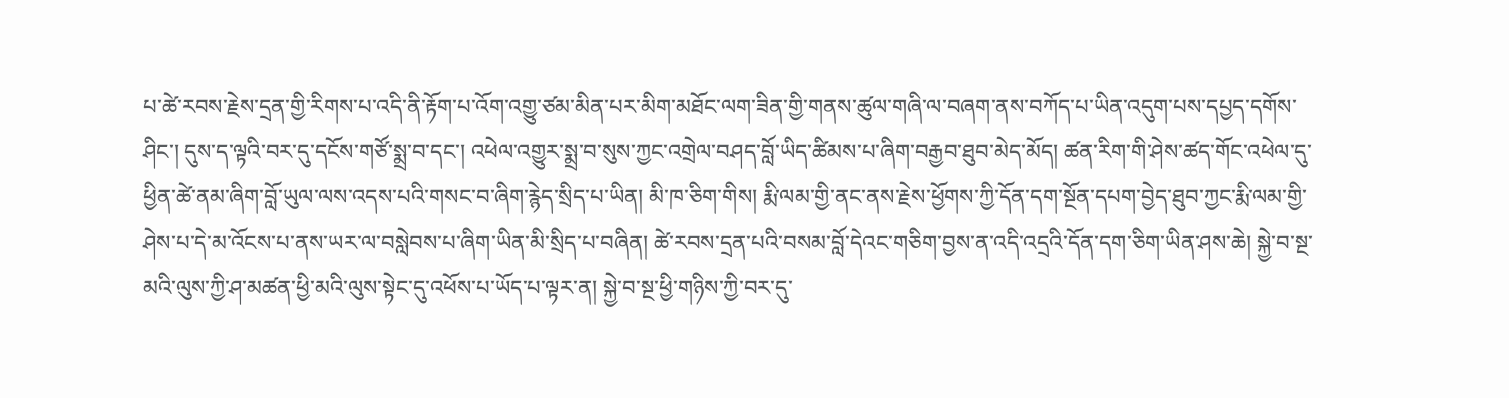པ་ཚེ་རབས་རྗེས་དྲན་གྱི་རིགས་པ་འདི་ནི་རྟོག་པ་འོག་འགྱུ་ཙམ་མིན་པར་མིག་མཐོང་ལག་ཟིན་གྱི་གནས་ཚུལ་གཞི་ལ་བཞག་ནས་བཀོད་པ་ཡིན་འདུག་པས་དཔྱད་དགོས་ཤིང་། དུས་ད་ལྟའི་བར་དུ་དངོས་གཙོ་སྨྲ་བ་དང་། འཕེལ་འགྱུར་སྨྲ་བ་སུས་ཀྱང་འགྲེལ་བཤད་བློ་ཡིད་ཚིམས་པ་ཞིག་བརྒྱབ་ཐུབ་མེད་མོད། ཚན་རིག་གི་ཤེས་ཚད་གོང་འཕེལ་དུ་ཕྱིན་ཚེ་ནམ་ཞིག་བློ་ཡུལ་ལས་འདས་པའི་གསང་བ་ཞིག་རྙེད་སྲིད་པ་ཡིན། མི་ཁ་ཅིག་གིས། རྨི་ལམ་གྱི་ནང་ནས་རྗེས་ཕྱོགས་ཀྱི་དོན་དག་སྔོན་དཔག་བྱེད་ཐུབ་ཀྱང་རྨི་ལམ་གྱི་ཤེས་པ་དེ་མ་འོངས་པ་ནས་ཡར་ལ་བསླེབས་པ་ཞིག་ཡིན་མི་སྲིད་པ་བཞིན། ཚེ་རབས་དྲན་པའི་བསམ་བློ་དེའང་གཅིག་བྱས་ན་འདི་འདྲའི་དོན་དག་ཅིག་ཡིན་ཤས་ཆེ། སྐྱེ་བ་སྔ་མའི་ལུས་ཀྱི་ཤ་མཚན་ཕྱི་མའི་ལུས་སྟེང་དུ་འཕོས་པ་ཡོད་པ་ལྟར་ན། སྐྱེ་བ་སྔ་ཕྱི་གཉིས་ཀྱི་བར་དུ་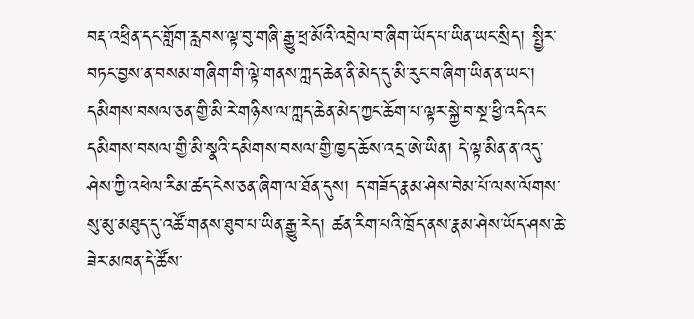བརྡ་འཕྲིན་དང་གློག་རླབས་ལྟ་བུ་གཞི་རྒྱུ་ཕྲ་མོའི་འབྲེལ་བ་ཞིག་ཡོད་པ་ཡིན་ཡང་སྲིད། སྤྱིར་བཏང་བྱས་ན་བསམ་གཞིག་གི་ལྟེ་གནས་ཀླད་ཆེན་ནི་མེད་དུ་མི་རུང་བ་ཞིག་ཡིན་ན་ཡང་། དམིགས་བསལ་ཅན་གྱི་མི་རེ་གཉིས་ལ་ཀླད་ཆེན་མེད་ཀྱང་ཆོག་པ་ལྟར་སྐྱེ་བ་སྔ་ཕྱི་འདིའང་དམིགས་བསལ་གྱི་མི་སྣའི་དམིགས་བསལ་གྱི་ཁྱད་ཆོས་འདྲ་ཨེ་ཡིན། དེ་ལྟ་མིན་ན་འདུ་ཤེས་ཀྱི་འཕེལ་རིམ་ཚད་ངེས་ཅན་ཞིག་ལ་ཐོན་དུས། ད་གཟོད་རྣམ་ཤེས་བེམ་པོ་ལས་ལོགས་སུ་མུ་མཐུད་དུ་འཚོ་གནས་ཐུབ་པ་ཡིན་རྒྱུ་རེད། ཚན་རིག་པའི་ཁྲོད་ནས་རྣམ་ཤེས་ཡོད་ཤས་ཆེ་ཟེར་མཁན་དེ་ཚོས་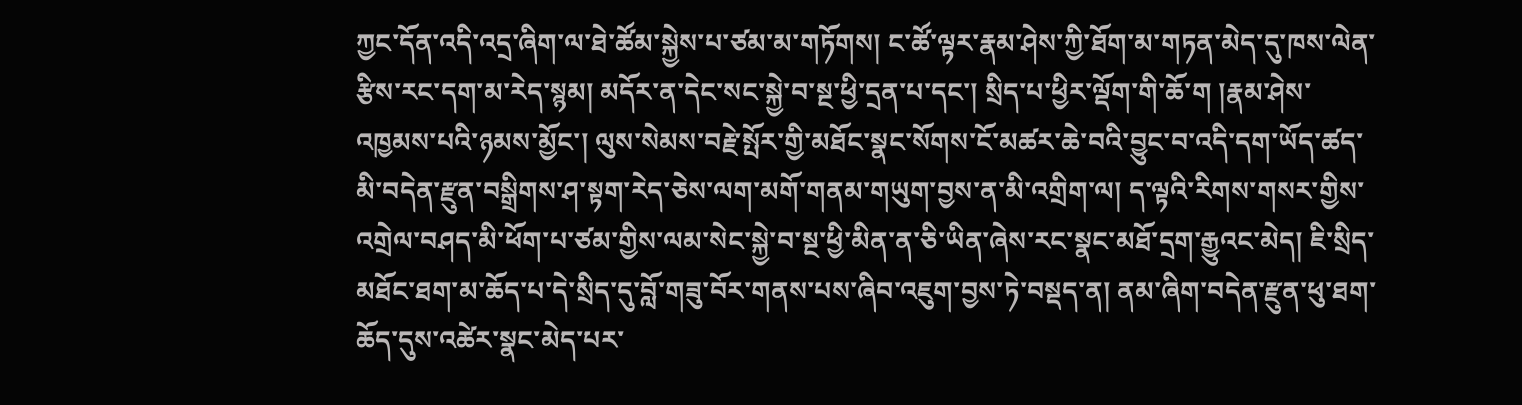ཀྱང་དོན་འདི་འདྲ་ཞིག་ལ་ཐེ་ཚོམ་སྐྱེས་པ་ཙམ་མ་གཏོགས། ང་ཚོ་ལྟར་རྣམ་ཤེས་ཀྱི་ཐོག་མ་གཏན་མེད་དུ་ཁས་ལེན་རྩིས་རང་དག་མ་རེད་སྙམ། མདོར་ན་དེང་སང་སྐྱེ་བ་སྔ་ཕྱི་དྲན་པ་དང་། སྲིད་པ་ཕྱིར་ལྡོག་གི་ཆོ་ག །རྣམ་ཤེས་འཁྱམས་པའི་ཉམས་མྱོང་། ལུས་སེམས་བརྗེ་སྤོར་གྱི་མཐོང་སྣང་སོགས་ངོ་མཚར་ཆེ་བའི་བྱུང་བ་འདི་དག་ཡོད་ཚད་མི་བདེན་རྫུན་བསྒྲིགས་ཤ་སྟག་རེད་ཅེས་ལག་མགོ་གནམ་གཡུག་བྱས་ན་མི་འགྲིག་ལ། ད་ལྟའི་རིགས་གསར་གྱིས་འགྲེལ་བཤད་མི་ཕོག་པ་ཙམ་གྱིས་ལམ་སེང་སྐྱེ་བ་སྔ་ཕྱི་མིན་ན་ཅི་ཡིན་ཞེས་རང་སྣང་མཐོ་དྲག་རྒྱུའང་མེད། ཇི་སྲིད་མཐོང་ཐག་མ་ཆོད་པ་དེ་སྲིད་དུ་བློ་གཟུ་བོར་གནས་པས་ཞིབ་འཇུག་བྱས་ཏེ་བསྡད་ན། ནམ་ཞིག་བདེན་རྫུན་ཕུ་ཐག་ཆོད་དུས་འཚེར་སྣང་མེད་པར་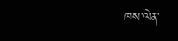ཁས་ལེན་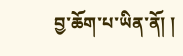བྱ་ཆོག་པ་ཡིན་ནོ། །